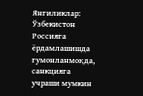Янгиликлар: Ўзбекистон Россияга ёрдамлашишда гумонланмоқда, санкцияга учраши мумкин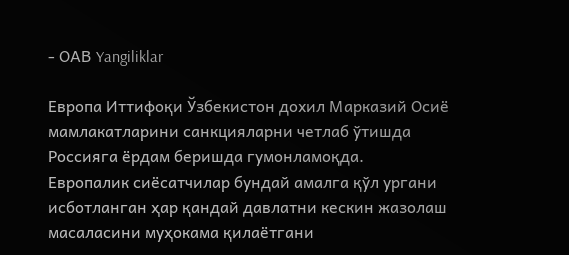- ОАВ Yangiliklar

Европа Иттифоқи Ўзбекистон дохил Марказий Осиё мамлакатларини санкцияларни четлаб ўтишда Россияга ёрдам беришда гумонламоқда.
Европалик сиёсатчилар бундай амалга қўл ургани исботланган ҳар қандай давлатни кескин жазолаш масаласини муҳокама қилаётгани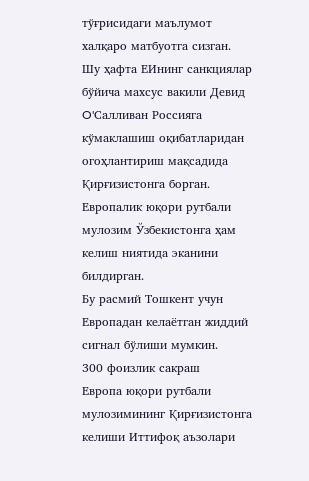тўғрисидаги маълумот халқаро матбуотга сизган.
Шу ҳафта ЕИнинг санкциялар бўйича махсус вакили Девид O'Салливан Россияга кўмаклашиш оқибатларидан огоҳлантириш мақсадида Қирғизистонга борган.
Европалик юқори рутбали мулозим Ўзбекистонга ҳам келиш ниятида эканини билдирган.
Бу расмий Тошкент учун Европадан келаётган жиддий сигнал бўлиши мумкин.
300 фоизлик сакраш
Европа юқори рутбали мулозимининг Қирғизистонга келиши Иттифоқ аъзолари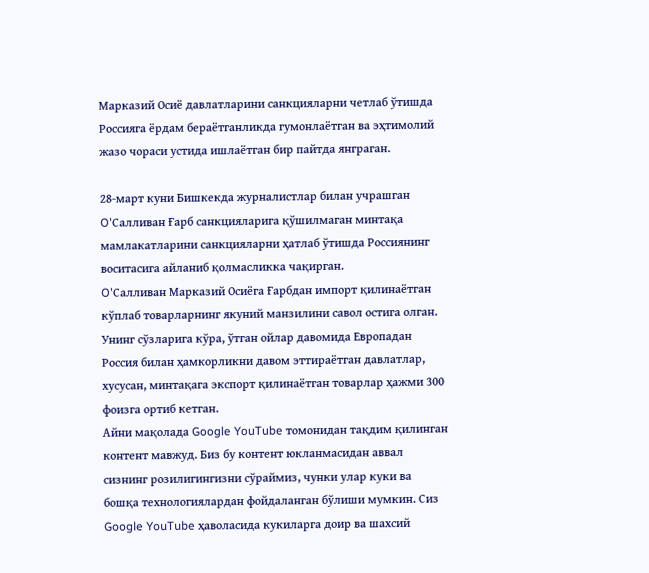Марказий Осиё давлатларини санкцияларни четлаб ўтишда Россияга ёрдам бераётганликда гумонлаётган ва эҳтимолий жазо чораси устида ишлаётган бир пайтда янграган.

28-март куни Бишкекда журналистлар билан учрашган O'Салливан Ғарб санкцияларига қўшилмаган минтақа мамлакатларини санкцияларни ҳатлаб ўтишда Россиянинг воситасига айланиб қолмасликка чақирган.
O'Салливан Марказий Осиёга Ғарбдан импорт қилинаётган кўплаб товарларнинг якуний манзилини савол остига олган.
Унинг сўзларига кўра, ўтган ойлар давомида Европадан Россия билан ҳамкорликни давом эттираётган давлатлар, хусусан, минтақага экспорт қилинаётган товарлар ҳажми 300 фоизга ортиб кетган.
Айни мақолада Google YouTube томонидан тақдим қилинган контент мавжуд. Биз бу контент юкланмасидан аввал сизнинг розилигингизни сўраймиз, чунки улар куки ва бошқа технологиялардан фойдаланган бўлиши мумкин. Сиз Google YouTube ҳаволасида кукиларга доир ва шахсий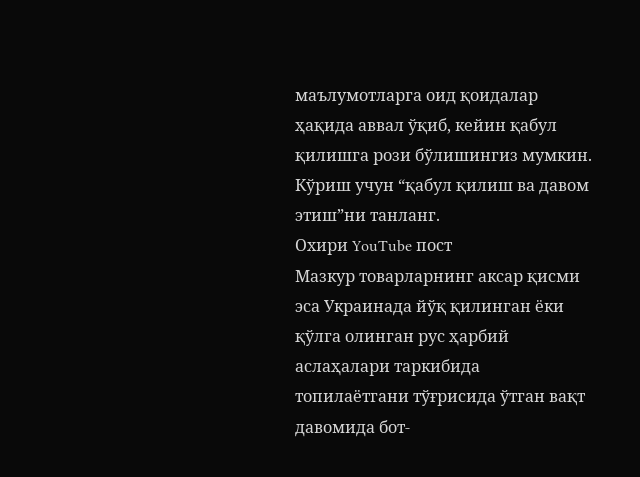маълумотларга оид қоидалар ҳақида аввал ўқиб, кейин қабул қилишга рози бўлишингиз мумкин. Кўриш учун “қабул қилиш ва давом этиш”ни танланг.
Охири YouTube пост
Мазкур товарларнинг аксар қисми эса Украинада йўқ қилинган ёки қўлга олинган рус ҳарбий аслаҳалари таркибида топилаётгани тўғрисида ўтган вақт давомида бот-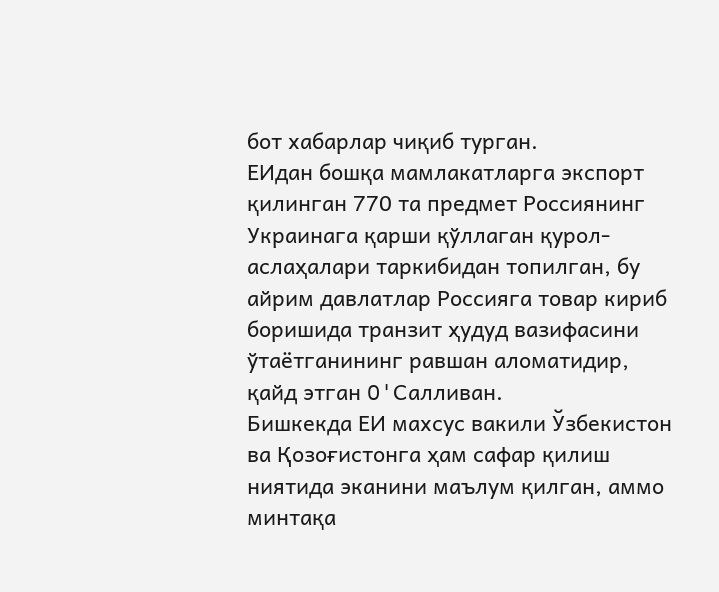бот хабарлар чиқиб турган.
ЕИдан бошқа мамлакатларга экспорт қилинган 770 та предмет Россиянинг Украинага қарши қўллаган қурол-аслаҳалари таркибидан топилган, бу айрим давлатлар Россияга товар кириб боришида транзит ҳудуд вазифасини ўтаётганининг равшан аломатидир, қайд этган O'Салливан.
Бишкекда ЕИ махсус вакили Ўзбекистон ва Қозоғистонга ҳам сафар қилиш ниятида эканини маълум қилган, аммо минтақа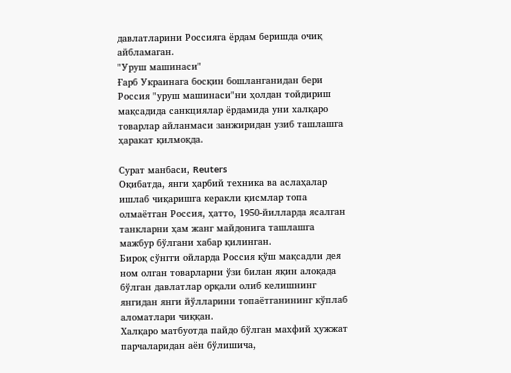давлатларини Россияга ёрдам беришда очиқ айбламаган.
"Уруш машинаси"
Ғарб Украинага босқин бошланганидан бери Россия "уруш машинаси"ни ҳолдан тойдириш мақсадида санкциялар ёрдамида уни халқаро товарлар айланмаси занжиридан узиб ташлашга ҳаракат қилмоқда.

Сурат манбаси, Reuters
Оқибатда, янги ҳарбий техника ва аслаҳалар ишлаб чиқаришга керакли қисмлар топа олмаётган Россия, ҳатто, 1950-йилларда ясалган танкларни ҳам жанг майдонига ташлашга мажбур бўлгани хабар қилинган.
Бироқ сўнгги ойларда Россия қўш мақсадли дея ном олган товарларни ўзи билан яқин алоқада бўлган давлатлар орқали олиб келишнинг янгидан янги йўлларини топаётганининг кўплаб аломатлари чиққан.
Халқаро матбуотда пайдо бўлган махфий ҳужжат парчаларидан аён бўлишича,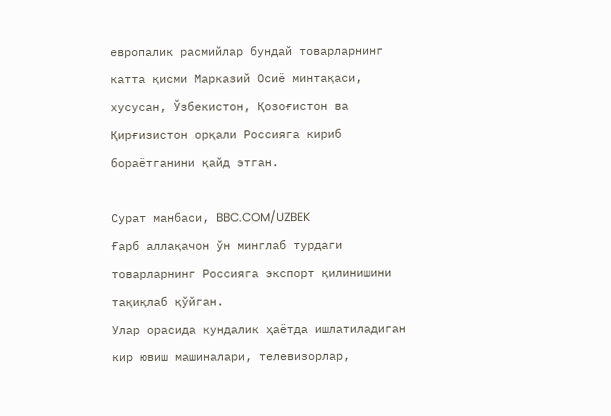европалик расмийлар бундай товарларнинг катта қисми Марказий Осиё минтақаси, хусусан, Ўзбекистон, Қозоғистон ва Қирғизистон орқали Россияга кириб бораётганини қайд этган.

Сурат манбаси, BBC.COM/UZBEK
Ғарб аллақачон ўн минглаб турдаги товарларнинг Россияга экспорт қилинишини тақиқлаб қўйган.
Улар орасида кундалик ҳаётда ишлатиладиган кир ювиш машиналари, телевизорлар,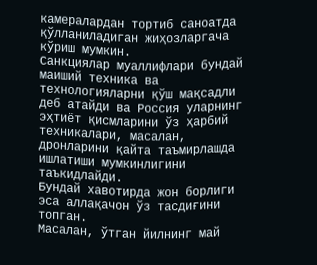камералардан тортиб саноатда қўлланиладиган жиҳозларгача кўриш мумкин.
Санкциялар муаллифлари бундай маиший техника ва технологияларни қўш мақсадли деб атайди ва Россия уларнинг эҳтиёт қисмларини ўз ҳарбий техникалари, масалан, дронларини қайта таъмирлашда ишлатиши мумкинлигини таъкидлайди.
Бундай хавотирда жон борлиги эса аллақачон ўз тасдиғини топган.
Масалан, ўтган йилнинг май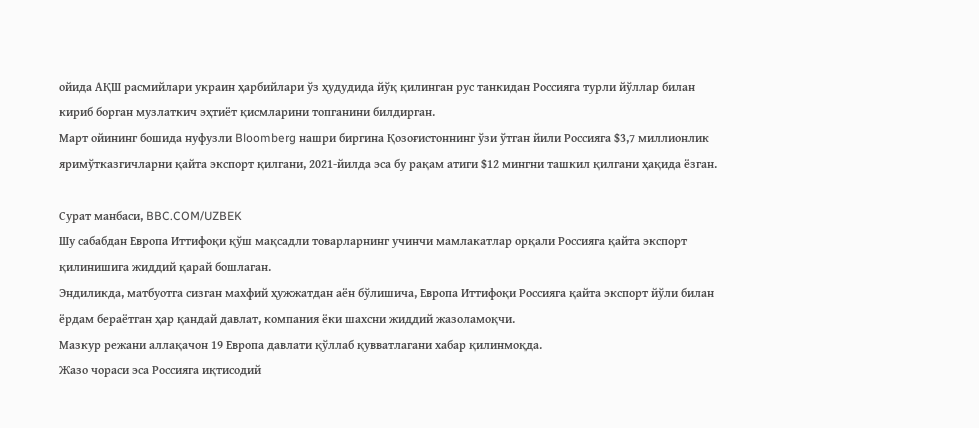ойида АҚШ расмийлари украин ҳарбийлари ўз ҳудудида йўқ қилинган рус танкидан Россияга турли йўллар билан кириб борган музлаткич эҳтиёт қисмларини топганини билдирган.
Март ойининг бошида нуфузли Bloomberg нашри биргина Қозоғистоннинг ўзи ўтган йили Россияга $3,7 миллионлик яримўтказгичларни қайта экспорт қилгани, 2021-йилда эса бу рақам атиги $12 мингни ташкил қилгани ҳақида ёзган.

Сурат манбаси, BBC.COM/UZBEK
Шу сабабдан Европа Иттифоқи қўш мақсадли товарларнинг учинчи мамлакатлар орқали Россияга қайта экспорт қилинишига жиддий қарай бошлаган.
Эндиликда, матбуотга сизган махфий ҳужжатдан аён бўлишича, Европа Иттифоқи Россияга қайта экспорт йўли билан ёрдам бераётган ҳар қандай давлат, компания ёки шахсни жиддий жазоламоқчи.
Мазкур режани аллақачон 19 Европа давлати қўллаб қувватлагани хабар қилинмоқда.
Жазо чораси эса Россияга иқтисодий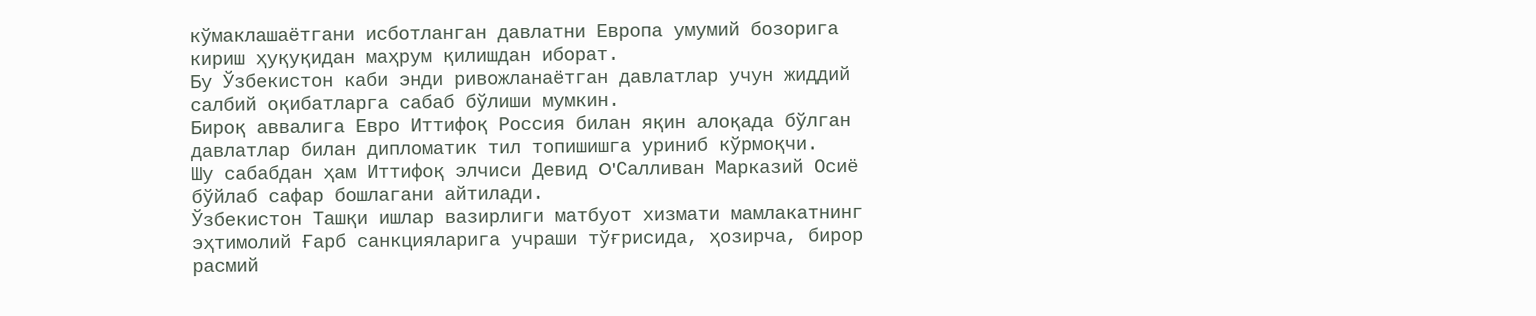кўмаклашаётгани исботланган давлатни Европа умумий бозорига кириш ҳуқуқидан маҳрум қилишдан иборат.
Бу Ўзбекистон каби энди ривожланаётган давлатлар учун жиддий салбий оқибатларга сабаб бўлиши мумкин.
Бироқ аввалига Евро Иттифоқ Россия билан яқин алоқада бўлган давлатлар билан дипломатик тил топишишга уриниб кўрмоқчи.
Шу сабабдан ҳам Иттифоқ элчиси Девид O'Салливан Марказий Осиё бўйлаб сафар бошлагани айтилади.
Ўзбекистон Ташқи ишлар вазирлиги матбуот хизмати мамлакатнинг эҳтимолий Ғарб санкцияларига учраши тўғрисида, ҳозирча, бирор расмий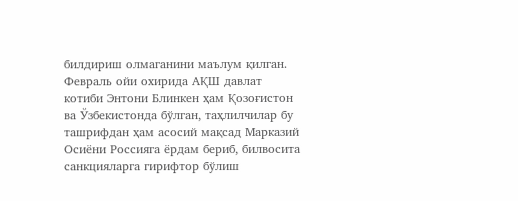билдириш олмаганини маълум қилган.
Февраль ойи охирида АҚШ давлат котиби Энтони Блинкен ҳам Қозоғистон ва Ўзбекистонда бўлган, таҳлилчилар бу ташрифдан ҳам асосий мақсад Марказий Осиёни Россияга ёрдам бериб, билвосита санкцияларга гирифтор бўлиш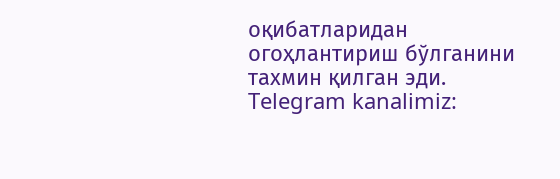оқибатларидан огоҳлантириш бўлганини тахмин қилган эди.
Telegram kanalimiz: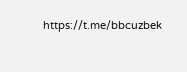https://t.me/bbcuzbek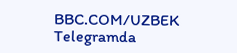BBC.COM/UZBEK
Telegramda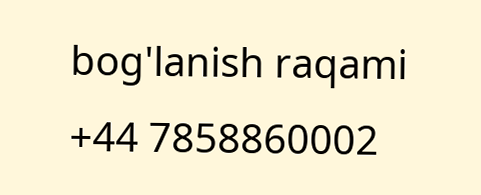bog'lanish raqami +44 7858860002